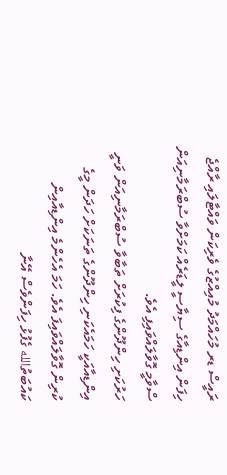ރައީސް ޑރ މުހައްމަދު މުއިއްޒުގެ ވެރިކަން ވައްޓާލައި ރާއްޖެ ހިފަން އިންޑިއާގެ ސިޔާސީ ލީޑަރެއް ކަމަށްވާ ސުބްރަމާނިއަން ސްވާމީ ގޮވާލައްވައިފި އެވެ.
ހަރުކަށި ހިންދޫންގެ ފިކުރަށް ތަބާވާ ސުބްރަމާނިއަން ވަނީ އިންޑިއާއަކީ ހަމައެކަނި ހިންދޫންގެ ތަނަކަށް ހަދަން މީގެ ކުރިން ގޮވާލައްވައިފަ އެވެ. ހަމަ އެހެންމެ އިންޑިއާއިން ކައުބަތުالله ގެފުޅު ހިފަންވެސް އޭނާ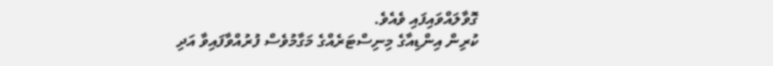ގޮވާލައްވައިފައި ވެއެވެ.
ކުރިން އިންޑިއާގެ މިނިސްޓަރެއްގެ މަގާމުވެސް ފުރުއްވާފައިވާ އަދި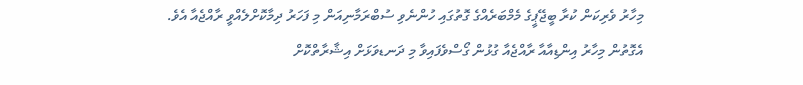މިހާރު ވެރިކަން ކުރާ ބީޖޭޕީގެ މެމްބަރެއްގެ ގޮތުގައި ހުންނެވި ސުބްރަމާނިއަން މި ފަހަރު ދިމާކޮށްލެއްވީ ރާއްޖެއާ އެވެ.
އެގޮތުން މިހާރު އިންޑިއާއާ ރާއްޖެއާ ގުޅުން ގޯސްވެފައިވާ މި ދަނޑވަޅަށް އިޝާރާތްކޮށް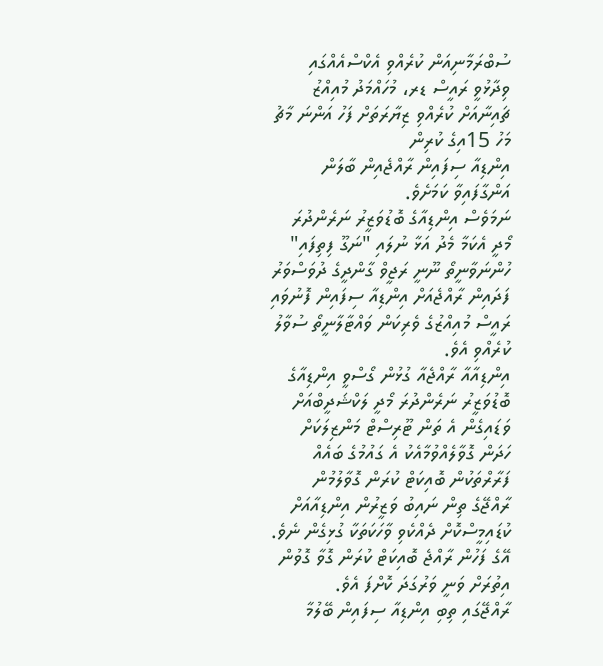ސުބްރަމާނިއަން ކުރެއްވި އެކްސްއެއްގައި ވިދާޅުވީ ރައީސް ޑރ، މުހައްމަދު މުއިއްޒު ޗައިނާއަށް ކުރެއްވި ޒިޔާރަތަށް ފަހު އަންނަ މާޗު މަހު 15އިގެ ކުރިން
އިންޑިއާ ސިފައިން ރާއްޖެއިން ބާލަން އަންގާފައިވާ ކަމަށެވެ.
ނަމަވެސް އިންޑިއާގެ ބޮޑުވަޒީރު ނަރެންދުރަ މޯދީ އެކަމާ މެދު އަޅާ ނުލައި "ނަގޫ ފިތިފައި" ހުންނަވާނީތޯ ނޫނީ ރަޖީވް ގާންދީގެ ދުވަސްވަރު ފަދައިން ރާއްޖެއަށް އިންޑިއާ ސިފައިން ފޮނުވައި ރައީސް މުއިއްޒުގެ ވެރިކަން ވައްޓާލާނީތޯ ސުވާލު ކުރެއްވި އެވެ.
އިންޑިއާއާ ރާއްޖެއާ ގުޅުން ގޯސްވީ އިންޑިއާގެ ބޮޑުވަޒީރު ނަރެންދުރަ މޯދީ ލަކްޝަދީބްއަށް ވަޑައިގެން އެ ތަން ޓޫރިސްޓް މަންޒިލަކަށް ހަދަން ގޮވާލެއްވުމާއެކު އެ ގައުމުގެ ބައެއް ފަރާރްތަކުން ބޮއިކަޓް ކުރަން ގޮވާލުމުން ރާއްޖޭގެ ތިން ނައިބު ވަޒީރުން އިންޑިއާއަށް ކުޑައިމީސްކޮށް ދެއްކެވި ވާހަކަތަކާ ގުޅިގެން ނެވެ.
އޭގެ ފަހުން ރާއްޖެ ބޮއިކަޓް ކުރަން ގޮވާ ގޮވުން އިތުރަށް ވަނީ ވަރުގަދަ ކޮށްފަ އެވެ.
ރާއްޖޭގައި ތިބި އިންޑިއާ ސިފައިން ބޭލުމާ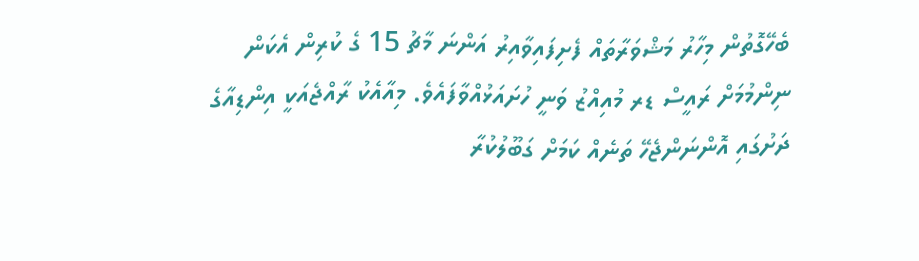ބެހޭގޮތުން މިހާރު މަޝްވަރާތައް ފެށިފައިވާއިރު އަންނަ މާޗު 15 ގެ ކުރިން އެކަން ނިންމުމަށް ރައީސް ޑރ މުއިއްޒު ވަނީ ހުށައަޅުއްވާފައެވެ. މިއާއެކު ރާއްޖެއަކީ އިންޑިއާގެ ދަށުގައި އޮންނަންޖެހޭ ތަނެއް ކަމަށް ގަބޫލުކުރާ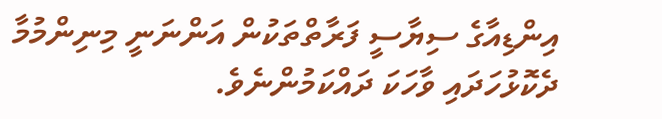އިންޑިއާގެ ސިޔާސީ ފަރާތްތަކުން އަންނަނީ މިނިންމުމާ ދެކޮޅުހަދައި ވާހަކަ ދައްކަމުންނެވެ.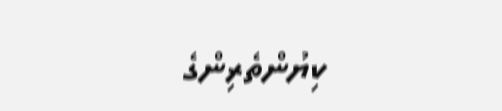ކިޔުންތެރިންގެ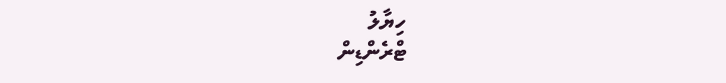ހިޔާލު
ޓްރެންޑިން